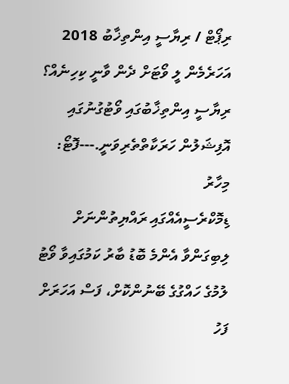ރިޕޯޓް / ރިޔާސީ އިންތިޚާބު 2018
އަހަރެމެން ލީ ވޯޓަށް ދެން ވާނީ ކިހިނެއް؟
ރިޔާސީ އިންތިޚާބުގައި ވޯޓުގުނުގައި އޮފިޝަލުން ހަރަކާތްތެރިވަނީ.---ފޮޓޯ: މިހާރު
ޑިމޮކްރެސީއެއްގައި ރައްޔިތުންނަށް ލިބިގަންވާ އެންމެ ބޮޑު ބާރު ކަމުގައިވާ ވޯޓު ލުމުގެ ހައްގުގެ ބޭނުންކޮށް، ފަސް އަހަރަށް ފަހު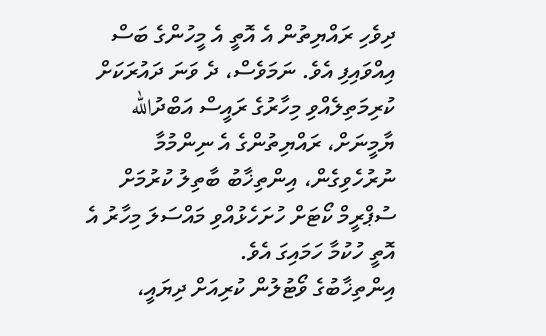ދިވެހި ރައްޔިތުން އެ އޮތީ އެ މީހުންގެ ބަސް އިއްވައިފި އެވެ. ނަމަވެސް، ދެ ވަނަ ދައުރަކަށް ކުރިމަތިލެއްވި މިހާރުގެ ރައީސް އަބްދުالله ޔާމީނަށް، ރައްޔިތުންގެ އެ ނިންމުމާ ނުރުހެވިގެން، އިންތިޚާބު ބާތިލު ކުރުމަށް ސުޕްރީމް ކޯޓަށް ހުށަހެޅުއްވި މައްސަލަ މިހާރު އެ އޮތީ ހުކުމާ ހަމައިގަ އެވެ.
އިންތިޚާބުގެ ވޯޓުލުން ކުރިއަށް ދިޔައީ،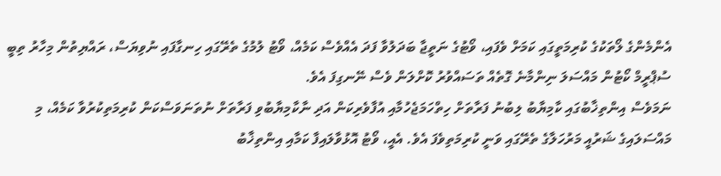އެންމެންގެ ލޯތަކުގެ ކުރިމަތީގައި ކަމަށް ވެފައި، ވޯޓުގެ ނަތީޖާ ބަދަލުވާ ފަދަ އެއްވެސް ކަމެއް، ވޯޓު ލުމުގެ ތެރޭގައި ހިނގާފައި ނުވިޔަސް، ރައްޔިތުން މިހާރު ތިބީ ސުޕްރީމް ކޯޓުން މައްސަލަ ނިންމާނެ ގޮތެއް ތަސައްވުރު ކޮށްލަން ވެސް ނޭނގިފަ އެވެ.
ނަމަވެސް އިންތިޚާބުގައި ކާމިޔާބު ލިބުނު ފަރާތަށް ހިތްހަމަޖެހުމާއި އުފާވެރިކަން އަދި ނާކާމިޔާބުވި ފަރާތަށް ނުތަނަވަސްކަން ކުރިމަތިކުރުވާ ކަމެއް، މި މައްސަލައިގެ ޝަރުއީ މަރުހަލާގެ ތެރޭގައި ވަނީ ކުރިމަތިވެފަ އެވެ. އެއީ، ވޯޓު އޮޅުވާލައިފާ ކަމާއި އިންތިޚާބު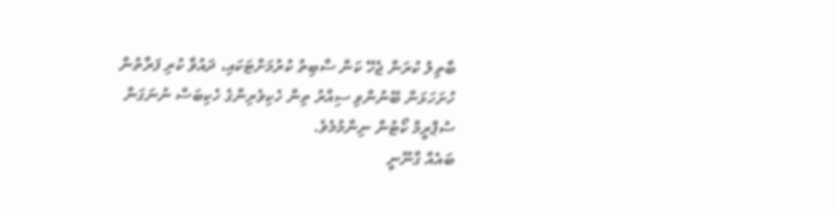ބާތިލު ކުރަން ޖެހޭ ކަން ސާބިތު ކުރުމަށްޓަކައި، ދައުވާ ކުރި ފަރާތުން ހުށަހަޅަން ބޭނުންވި ސިއްރު ތިން ހެކިވެރިންގެ ހެކިބަސް ނުނަގަން ސުޕްރީމް ކޯޓުން ނިންމުމެވެ.
ބައެއް ގާނޫނީ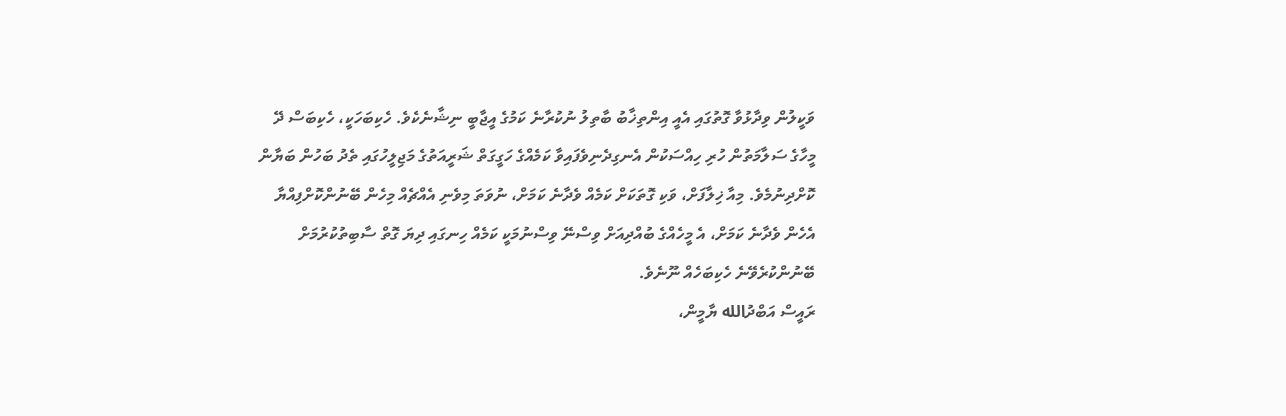ވަކީލުން ވިދާޅުވާ ގޮތުގައި އެއީ އިންތިޚާބު ބާތިލު ނުކުރާނެ ކަމުގެ އީޖާބީ ނިޝާނެކެވެ. ހެކިބަހަކީ، ހެކިބަސް ދޭ މީހާގެ ސަލާމަތުން ހުރި ހިއްސަކުން އެނގިދެނިވެފައިވާ ކަމެއްގެ ހަގީގަތް ޝަރީއަތުގެ މަޖިލީހުގައި ތެދު ބަހުން ބަޔާން ކޮށްދިނުމެވެ. މިއާ ޚިލާފަށް، ވަކި ގޮތަކަށް ކަމެއް ވެދާނެ ކަމަށް، ނުވަތަ މިވެނި އެއްޗެއް މިހެން ބޭނުންކޮށްފިއްޔާ އެހެން ވެދާނެ ކަމަށް، އެ މީހެއްގެ ބުއްދިއަށް ވިސްނޭ ވިސްނުމަކީ ކަމެއް ހިނގައި ދިޔަ ގޮތް ސާބިތުކުރުމަށް ބޭނުންކުރެވޭނެ ހެކިބަހެއް ނޫނެވެ.
ރައީސް އަބްދުالله ޔާމީން،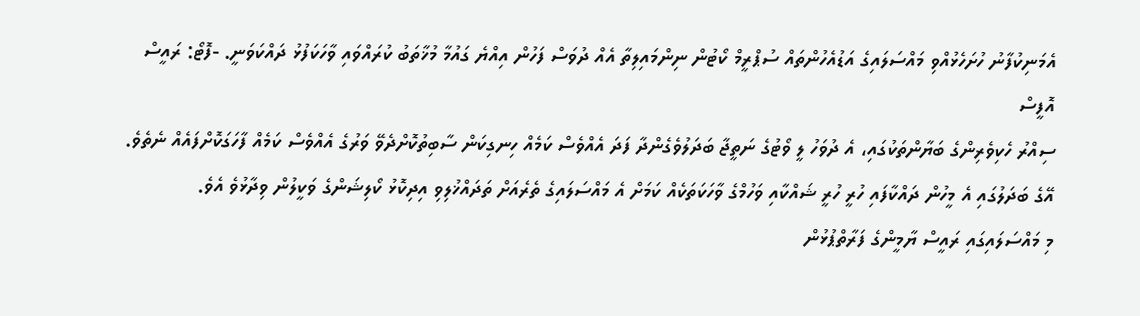އެމަނިކުފާނު ހުށަހެޅުއްވި މައްސަލައިގެ އަޑުއެހުންތައް ސުޕްރީމް ކޯޓުން ނިންމައިލިތާ އެއް ދުވަސް ފަހުން އިއްޔެ ގައުމާ މުޚާތަބު ކުރައްވައި ވާހަކަފުޅު ދައްކަވަނީ. -ފޮޓޯ: ރައީސް އޮފީސް
ސިއްރު ހެކިވެރިންގެ ބަޔާންތަކުގައި، އެ ދުވަހު ލީ ވޯޓުގެ ނަތީޖާ ބަދަލުވެގެންދާ ފަދަ އެއްވެސް ކަމެއް ހިނގިކަން ސާބިތުކޮށްދެވޭ ވަރުގެ އެއްވެސް ކަމެއް ފާހަގަކޮށްފައެއް ނެތެވެ. އޭގެ ބަދަލުގައި އެ މީހުން ދައްކާފައި ހުރީ ހުރީ ޝައްކާއި ވަހުމްގެ ވާހަކަތަކެއް ކަމަށް އެ މައްސަލައިގެ ތެރެއަށް ތަދައްޚުލިވި އިދިކޮޅު ކޯލިޝަންގެ ވަކީލުން ވިދާޅުވެ އެވެ.
މި މައްސަލައިގައި ރައީސް ޔާމީންގެ ފަރާތްޕުޅުން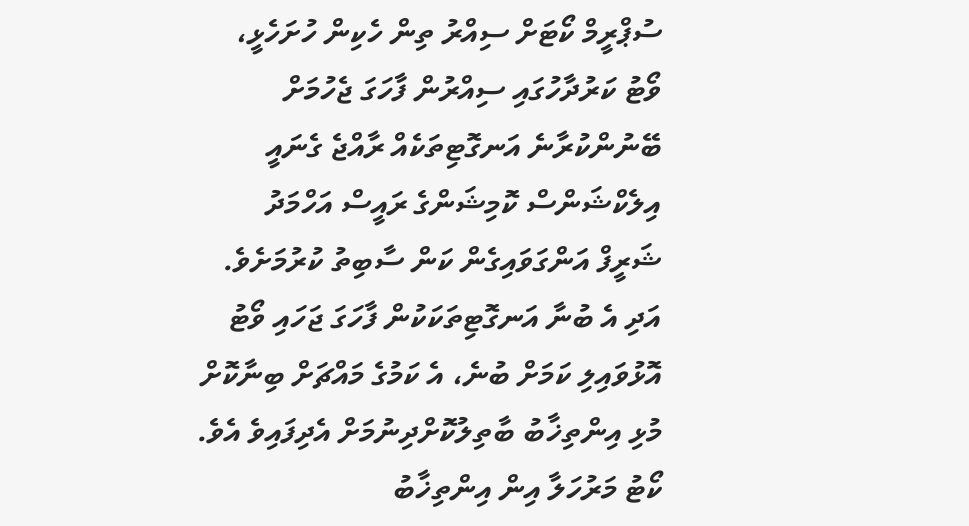ސުޕްރީމް ކޯޓަށް ސިއްރު ތިން ހެކިން ހުށަހެޅީ، ވޯޓު ކަރުދާހުގައި ސިއްރުން ފާހަގަ ޖެހުމަށް ބޭނުންކުރާނެ އަނގޮޓިތަކެއް ރާއްޖެ ގެނައީ އިލެކްޝަންސް ކޮމިޝަންގެ ރައީސް އަހްމަދު ޝަރީފް އަންގަވައިގެން ކަން ސާބިތު ކުރުމަށެވެ. އަދި އެ ބުނާ އަނގޮޓިތަކަކުން ފާހަގަ ޖަހައި ވޯޓު އޮޅުވައިލި ކަމަށް ބުނެ، އެ ކަމުގެ މައްޗަށް ބިނާކޮށް މުޅި އިންތިޚާބު ބާތިލުކޮށްދިނުމަށް އެދިފައިވެ އެވެ.
ކޯޓު މަރުހަލާ އިން އިންތިޚާބު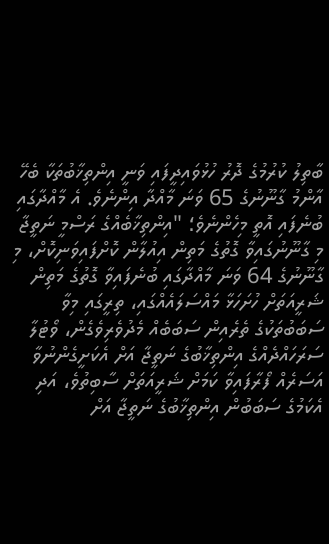ބާތިލު ކުރުމުގެ ދޮރު ހުޅުވައިދީފައި ވަނީ އިންތިޚާބުތަކާ ބެހޭ އާންމު ގާނޫނުގެ 65 ވަނަ މާއްދާ އިންނެވެ. އެ މާއްދާގައި ބުނެފައި އޮތީ މިހެންނެވެ؛ "އިންތިޚާބެއްގެ ރަސްމީ ނަތީޖާ މި ގާނޫނުގައިވާ ގޮތުގެ މަތިން އިއުލާން ކޮށްފައިވަނިކޮށް، މި ގާނޫނުގެ 64 ވަނަ މާއްދާގައި ބުނެފައިވާ ގޮތުގެ މަތިން ޝަރީއަތަށް ހުށަހަޅާ މައްސަލައެއްގައި، ތިރީގައި މިވާ ސަބަބުތަކުގެ ތެރެއިން ސަބަބެއް މެދުވެރިވެގެން، ވޯޓުލާ ސަރަހައްދެއްގެ އިންތިޚާބުގެ ނަތީޖާ އަށް އެކަށީގެންނުވާ އަސަރެއް ފޯރާފައިވާ ކަމަށް ޝަރީއަތަށް ސާބިތުވެ، އަދި އެކަމުގެ ސަބަބުން އިންތިޚާބުގެ ނަތީޖާ އަށް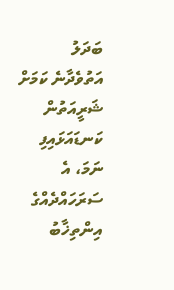ބަދަލު އަތުވެދާނެ ކަމަށް ޝަރީއަތުން ކަނޑައަޅައިފި ނަމަ، އެ ސަރަހައްދެއްގެ އިންތިޚާބު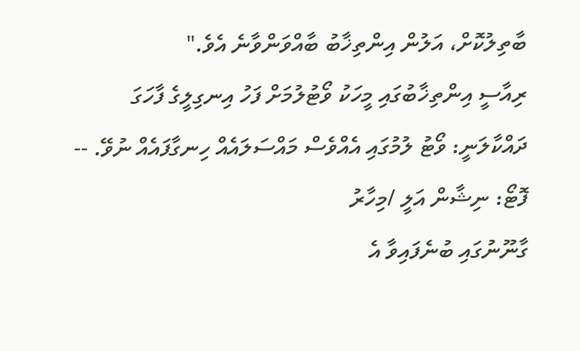ބާތިލުކޮށް، އަލުން އިންތިޚާބު ބާއްވަންވާނެ އެވެ."
ރިއާސީ އިންތިޚާބުގައި މީހަކު ވޯޓުލުމަށް ފަހު އިނގިލީގެ ފާހަގަ ދައްކާލަނީ: ވޯޓު ލުމުގައި އެއްވެސް މައްސަލައެއް ހިނގާފައެއް ނުވޭ. -- ފޮޓޯ: ނިޝާން އަލީ /މިހާރު
ގާނޫނުގައި ބުނެފައިވާ އެ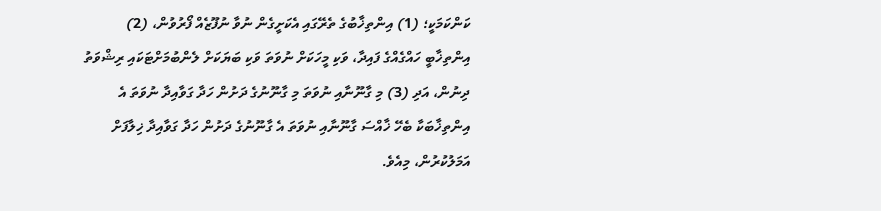ކަންކަމަކީ؛ (1) އިންތިޚާބުގެ ތެރޭގައި އެކަށީގެން ނުވާ ނުފޫޒެއް ފޯރުވުން، (2) އިންތިޚާބީ ހައްގެއްގެ ފައިދާ، ވަކި މީހަކަށް ނުވަތަ ވަކި ބަޔަކަށް ލެންބުމަށްޓަކައި ރިޝްވަތު ދިނުން، އަދި (3) މި ގާނޫނާއި ނުވަތަ މި ގާނޫނުގެ ދަށުން ހަދާ ގަވާއިދާ ނުވަތަ އެ އިންތިޚާބަކާ ބެހޭ ޚާއްސަ ގާނޫނާއި ނުވަތަ އެ ގާނޫނުގެ ދަށުން ހަދާ ގަވާއިދާ ޚިލާފަށް އަމަލުކުރުން، މިއެވެ.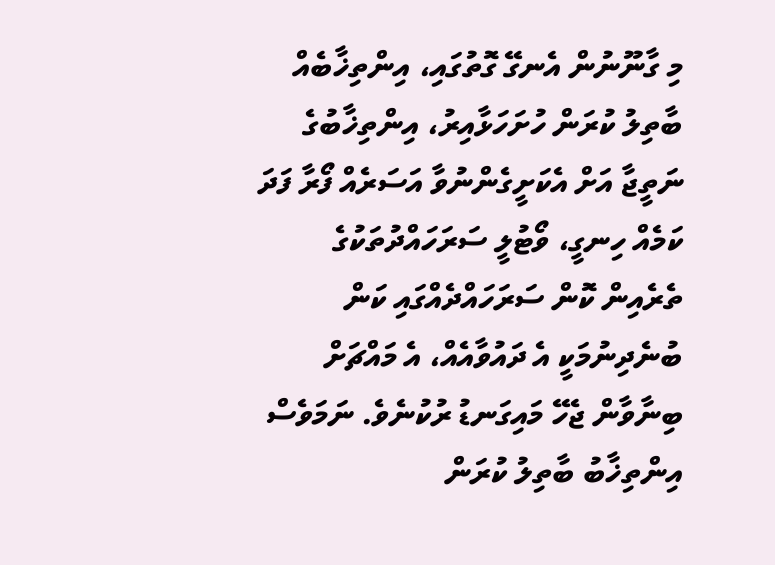މި ގާނޫނުން އެނގޭ ގޮތުގައި، އިންތިޚާބެއް ބާތިލު ކުރަން ހުށަހަޅާއިރު، އިންތިޚާބުގެ ނަތީޖާ އަށް އެކަށީގެންނުވާ އަސަރެއް ފޯރާ ފަދަ ކަމެއް ހިނގީ، ވޯޓުލީ ސަރަހައްދުތަކުގެ ތެރެއިން ކޮން ސަރަހައްދެއްގައި ކަން ބުނެދިނުމަކީ އެ ދައުވާއެއް، އެ މައްޗަށް ބިނާވާން ޖެހޭ މައިގަނޑު ރުކުނެވެ. ނަމަވެސް އިންތިޚާބު ބާތިލު ކުރަން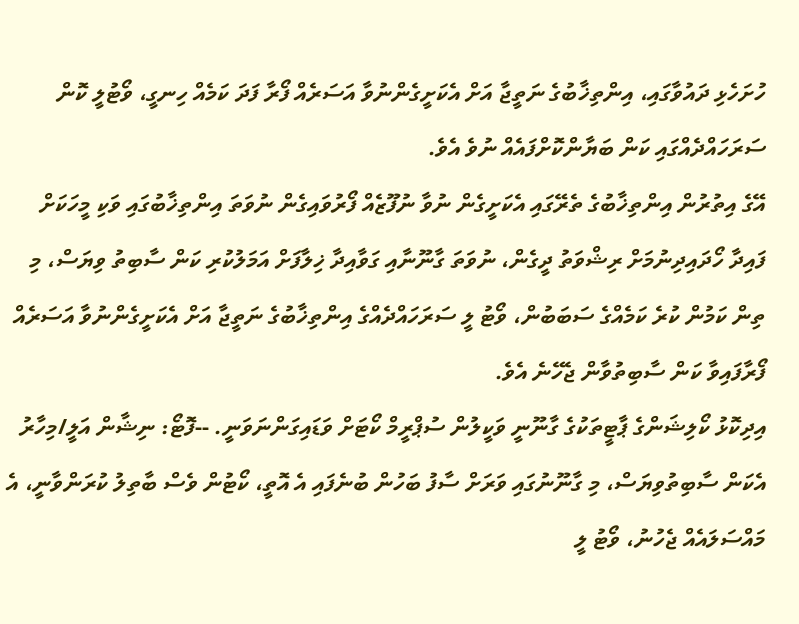ހުށަހެޅި ދައުވާގައި، އިންތިޚާބުގެ ނަތީޖާ އަށް އެކަށީގެންނުވާ އަސަރެއް ފޯރާ ފަދަ ކަމެއް ހިނގީ، ވޯޓުލީ ކޮން ސަރަހައްދެއްގައި ކަން ބަޔާންކޮށްފައެއް ނުވެ އެވެ.
އޭގެ އިތުރުން އިންތިޚާބުގެ ތެރޭގައި އެކަށީގެން ނުވާ ނުފޫޒެއް ފޯރުވައިގެން ނުވަތަ އިންތިޚާބުގައި ވަކި މީހަކަށް ފައިދާ ހޯދައިދިނުމަށް ރިޝްވަތު ދީގެން، ނުވަތަ ގާނޫނާއި ގަވާއިދާ ޚިލާފަށް އަމަލުކުރި ކަން ސާބިތު ވިޔަސް، މި ތިން ކަމުން ކުރެ ކަމެއްގެ ސަބަބުން، ވޯޓު ލީ ސަރަހައްދެއްގެ އިންތިޚާބުގެ ނަތީޖާ އަށް އެކަށީގެންނުވާ އަސަރެއް ފޯރާފައިވާ ކަން ސާބިތުވާން ޖެހޭނެ އެވެ.
އިދިކޮޅު ކޯލިޝަންގެ ޕާޓީތަކުގެ ގާނޫނީ ވަކީލުން ސުޕްރީމް ކޯޓަށް ވަޑައިގަންނަވަނީ. --ފޮޓޯ: ނިޝާން އަލީ/މިހާރު
އެކަން ސާބިތުވިޔަސް، މި ގާނޫނުގައި ވަރަށް ސާފު ބަހުން ބުނެފައި އެ އޮތީ، ކޯޓުން ވެސް ބާތިލު ކުރަންވާނީ، އެ މައްސަލައެއް ޖެހުނު، ވޯޓު ލީ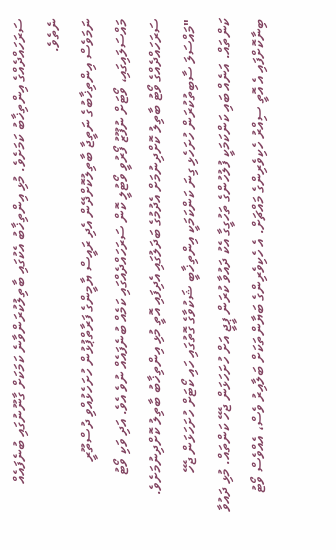ސަރަހައްދެއްގެ އިންތިޚާބު ކަމަށެވެ. މުޅި އިންތިޚާބު އެކުގައި ބާތިލުކުރަންވާނެ ކަމަކަށް ގާނޫނުގައި ބުނެފައެއް ނެތެވެ.
ނަމަވެސް އިންތިޚާބުގެ ނަތީޖާ ބާތިލުކޮށްދޭން އެދި ރައީސް ޔާމީންގެ ފަރާތްޕުޅުން ހުށަހެޅުއްވި ދުސްތޫރީ މައްސަލައިގައި، ވޯޓަށް ނުފޫޒު ފޯރުވީ ވޯޓުލީ ކޮން ސަރަހައްދެއްގައި ކަމެއް ބުނެފައެއް ނުވެ އެވެ. އަދި ވަކި ވޯޓު ސަރަހައްދެއްގެ ވޯޓު ބާތިލު ކޮށްދިނުމަށް އެދުމުގެ ބަދަލުގައި އެދިފައި އޮތީ މުޅި އިންތިޚާބު ބާތިލު ކޮށްދިނުމަށެވެ.
"މައްސަލަ ސާބިތުކުރަން ހުށަހެޅި ގިނަ ކަންކަމަކީ އިންތިޚާބީ ޝަކުވާގެ ގޮތުގައި ހައި ކޯޓަށް ހުށަހަޅަން ޖެހޭ ކަންތައް. އަނެއް ބައި ކަންކަމަކީ ފުލުހުންގެ ތަހުގީގާ އެކު ދައުވާ ކުރަން ޕީޖީ އަށް ހުށަހަޅަން ޖެހޭ ކަންތައް. މުޅި ދައުވާ ބިނާކޮށްފައި އެ އޮތީ ސިއްރު ހެކިވެރިންގެ މައްޗަށް. އެ ހެކިވެރިންގެ ބަޔާންތަކަށް ބަލާއިރު ވެސް، އެއްވެސް ވޯޓު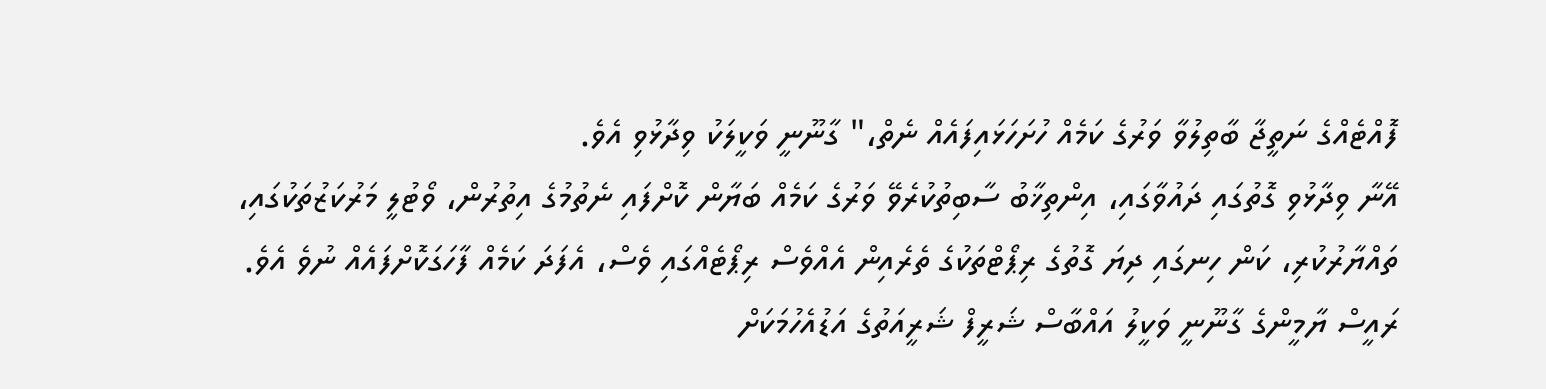ފޮއްޓެއްގެ ނަތީޖާ ބާތިލުވާ ވަރުގެ ކަމެއް ހުށަހަޅައިފައެއް ނެތް،" ގާނޫނީ ވަކީލަކު ވިދާޅުވި އެވެ.
އޭނާ ވިދާޅުވި ގޮތުގައި ދައުވާގައި، އިންތިޚާބު ސާބިތުކުރެވޭ ވަރުގެ ކަމެއް ބަޔާން ކޮށްފައި ނެތުމުގެ އިތުރުން، ވޯޓުލީ މަރުކަޒުތަކުގައި، ތައްޔާރުކުރި، ކަން ހިނގައި ދިޔަ ގޮތުގެ ރިޕޯޓްތަކުގެ ތެރެއިން އެއްވެސް ރިޕޯޓެއްގައި ވެސް، އެފަދަ ކަމެއް ފާހަގަކޮށްފައެއް ނުވެ އެވެ.
ރައީސް ޔާމީންގެ ގާނޫނީ ވަކީލު އައްބާސް ޝަރީފް ޝަރީއަތުގެ އަޑުއެހުމަކަށް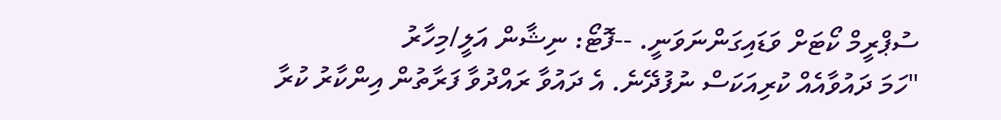ސުޕްރީމް ކޯޓަށް ވަޑައިގަންނަވަނީ. --ފޮޓޯ: ނިޝާން އަލީ/މިހާރު
"ހަމަ ދައުވާއެއް ކުރިއަކަސް ނުފުދޭނެ. އެ ދައުވާ ރައްދުވާ ފަރާތުން އިންކާރު ކުރާ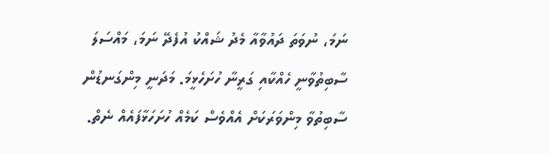ނަމަ، ނުވަތަ ދައުވާއާ މެދު ޝައްކު އުފެދޭ ނަމަ، މައްސަލަ ސާބިތުވާނީ ހެއްކާއި ގަރީނާ ހުށަހެޅީމަ. މަދަނީ މިންގަނޑުން ސާބިތުވާ މިންވަރަކަށް އެއްވެސް ކަމެއް ހުށަހަޅާފައެއް ނެތް.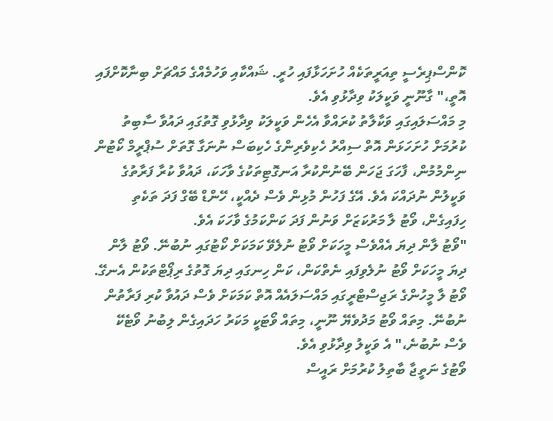ކޮންސްޕިރެސީ ތިއަރީތަކެއް ހުށަހަޅާފައި ހުރީ. ޝައްކާއި ވަހުމެއްގެ މައްޗަށް ބިނާކޮށްފައި އޮތީ،" ގާނޫނީ ވަކީލަކު ވިދާޅުވި އެވެ.
މި މައްސަލައިގައި ވަކާލާތު ކުރައްވާ އެހެން ވަކީލަކު ވިދާޅުވި ގޮތުގައި ދައުވާ ސާބިތު ކުރުމަށް ހުށަހަޅަން އޮތް ސިއްރު ހެކިވެރިންގެ ހެކިބަސް ނުނަގާ ގޮތަށް ސުޕްރީމް ކޯޓުން ނިންމުމުން، ފާހަގަ ޖަހަން ބޭނުންކުރާ އަނގޮޓިތަކުގެ ވާހަކަ، ދައުވާ ކުރާ ފަރާތުގެ ވަކީލުން ނުދައްކަ އެވެ. އޭގެ ފަހުން މުޅިން ވެސް ދެއްކީ، ހޭންޑް ބޭގް ފަދަ ތަކެތި ހިފައިގެން، ވޯޓު ލާ މަރުކަޒަށް ވަނުން ފަދަ ކަންކަމުގެ ވާހަކަ އެވެ.
"ވޯޓު ލާން ދިޔަ އެއްވެސް މީހަކަށް ވޯޓު ނުލެވޭ ކަމަކަށް ކޯޓުގައި ނުބުނޭ. ވޯޓު ލާން ދިޔަ މީހަކަށް ވޯޓު ނުލެވިފައި ނެތްކަން، ކަން ހިނގައި ދިޔަ ގޮތުގެ ރިޕޯޓްތަކުން އެނގޭ. ވޯޓު ލާ މީހުންގެ ރަޖިސްޓްރީގައި މައްސަލައެއް އޮތް ކަމަކަށް ވެސް ދައުވާ ކުރި ފަރާތުން ނުބުނޭ. މިތައް ވޯޓު މަދުވެޔޭ ނޫނީ، މިތައް ވޯޓަކީ މަކަރު ހަދައިގެން ލިބުނު ވޯޓެކޭ ވެސް ނުބުނެ،" އެ ވަކީލު ވިދާޅުވި އެވެ.
ވޯޓުގެ ނަތީޖާ ބާތިލު ކުރުމަށް ރައީސް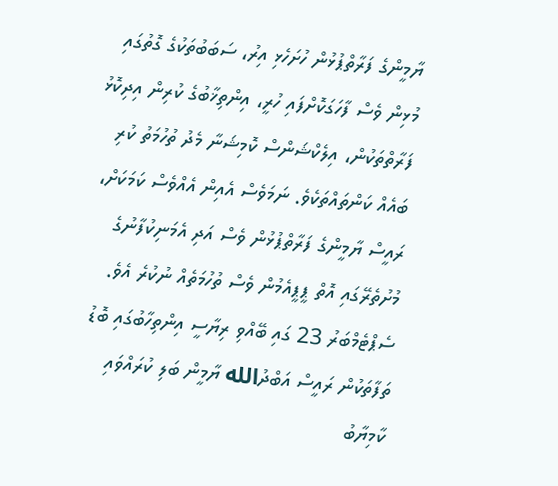ޔާމީންގެ ފަރާތްޕުޅުން ހުށަހެޅި އިރު، ސަބަބުތަކުގެ ގޮތުގައި މުޅިން ވެސް ފާހަގަކޮށްފައި ހުރީ، އިންތިޚާބުގެ ކުރިން އިދިކޮޅު ފަރާތްތަކުން، އިލެކްޝަންސް ކޮމިޝަނާ މެދު ތުހުމަތު ކުރި ބައެއް ކަންތައްތަކެވެ. ނަމަވެސް އެއިން އެއްވެސް ކަމަކަށް، ރައީސް ޔާމީންގެ ފަރާތްޕުޅުން ވެސް އަދި އެމަނިކުފާނުގެ މުށުތެރޭގައި އޮތް ޕީޕީއެމުން ވެސް ތުހުމަތެއް ނުކުރެ އެވެ.
ސެޕްޓެމްބަރު 23 ގައި ބޭއްވި ރިޔާސީ އިންތިހާބުގައި ބޮޑު ތަފާތަކުން ރައީސް އަބްދުالله ޔާމީން ބަލި ކުރައްވައި ކާމިޔާބު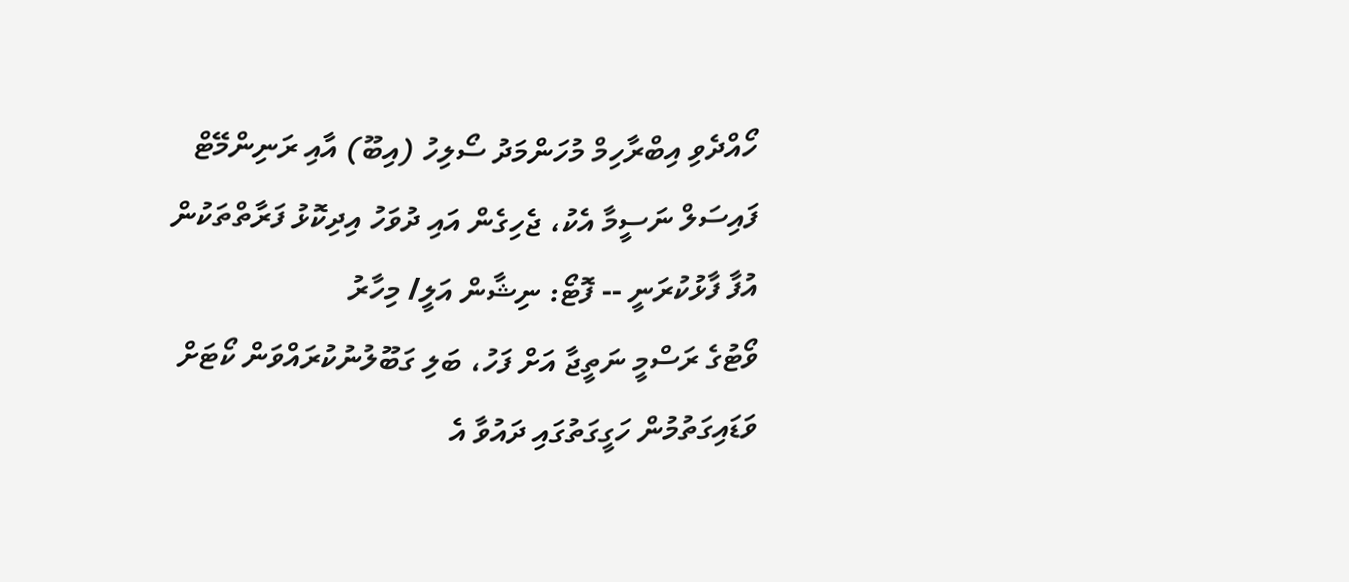ހޯއްދެވި އިބްރާހިމް މުހަންމަދު ސޯލިހު (އިބޫ) އާއި ރަނިންމޭޓް ފައިސަލް ނަސީމާ އެކު، ޖެހިގެން އައި ދުވަހު އިދިކޮޅު ފަރާތްތަކުން އުފާ ފާޅުކުރަނީ -- ފޮޓޯ: ނިޝާން އަލީ/ މިހާރު
ވޯޓުގެ ރަސްމީ ނަތީޖާ އަށް ފަހު، ބަލި ގަބޫލުނުކުރައްވަން ކޯޓަށް ވަޑައިގަތުމުން ހަގީގަތުގައި ދައުވާ އެ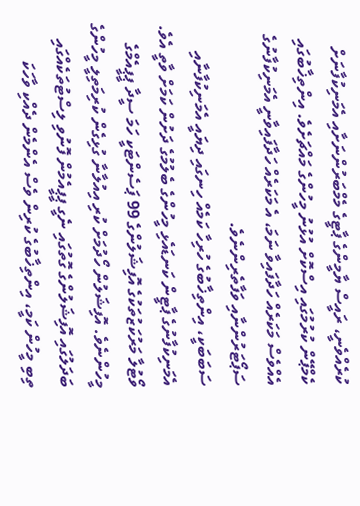ކުރެއްވެނީ، ރައީސް ޔާމީންގެ ޕާޓީގެ މެމްބަރުންނަށާއި އެމަނިކުފާނަށް ކެމްޕޭން ކުރުމުގައި އިސްކޮށް އުޅުނު މީހުންގެ މައްޗަށެވެ. އިންތިޚާބުގައި އެއްވެސް މަކަރެއް ހަދާފައިވާ ނަމަ، އެ މަކަރެއް ހަދާފައިވާނީ އެމަނިކުފާނުގެ ސަޕޯޓަރުންނާއި ވަފާތެރިންނެވެ.
ސަބަބަކީ، އިންތިޚާބުގެ ހުރިހާ ކަމެއް ހިނގައި ދިޔައީ އެމަނިކުފާނާއި އެމަނިކުފާނުގެ ޕާޓީން ކަނޑައެޅި މީހުންގެ ބެލުމުގެ ދަށުން ކަމަށް ވާތީ އެވެ. ވޯޓުލާ މަރުކަޒުތަކުގެ އޮފިޝަލުންގެ 99 ޕަސެންޓަކީ ހަމަ ސީދާ ޕީޕީއެމްގެ މީހުންނެވެ. އޮފިޝަލުން ހޯދުމަށް ކުރި އިއުލާނާ ގުޅިގެން ކުރިމަތިލީ މީހުންގެ ބަދަލުގައި އޮފިޝަލުންގެ ގޮތުގައި ނެގީ ޕީޕީއެމުން ފޮނުވި ލިސްޓުތަކެއްގައި ތިބި މީހުން ކަމީ، އިންތިޚާބުގެ ކުރިން ވެސް އެންމެން ދެއްކި ވާހަކަ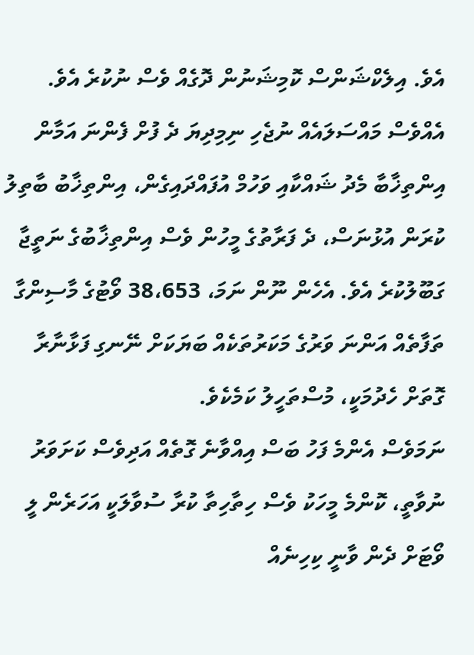އެވެ. އިލެކްޝަންސް ކޮމިޝަނުން ދޮގެއް ވެސް ނުކުރެ އެވެ.
އެއްވެސް މައްސަލައެއް ނުޖެހި ނިމިދިޔަ ދެ ފުށް ފެންނަ އަމާން އިންތިޚާބާ މެދު ޝައްކާއި ވަހުމް އުފައްދައިގެން، އިންތިޚާބު ބާތިލު ކުރަން އުޅުނަސް، ދެ ފަރާތުގެ މީހުން ވެސް އިންތިޚާބުގެ ނަތީޖާ ގަބޫލުކުރެ އެވެ. އެހެން ނޫން ނަމަ، 38،653 ވޯޓުގެ މާސިންގާ ތަފާތެއް އަންނަ ވަރުގެ މަކަރުތަކެއް ބަޔަކަށް ނޭނގި ފަޅާނާރާ ގޮތަށް ހެދުމަކީ، މުސްތަހީލު ކަމެކެވެ.
ނަމަވެސް އެންމެ ފަހު ބަސް އިއްވާނެ ގޮތެއް އަދިވެސް ކަށަވަރު ނުވާތީ، ކޮންމެ މީހަކު ވެސް ހިތާހިތާ ކުރާ ސުވާލަކީ އަހަރެން ލީ ވޯޓަށް ދެން ވާނީ ކިހިނެއް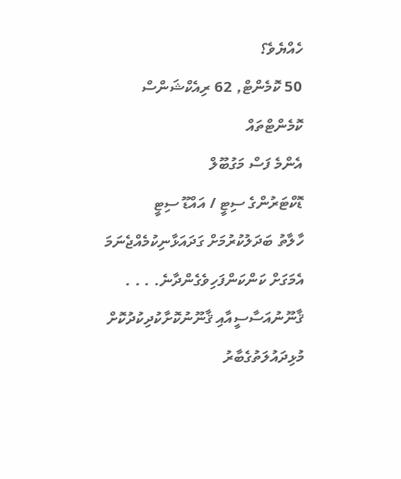ހެއްޔެވެ؟
50 ކޮމެންޓް, 62 ރިއެކްޝަންސް
ކޮމެންޓްތައް
އެންމެ ފަސް މަގުބޫލް
ޑޮކްޓަރުންގެ ސިޓީ / އައްޑޫ ސިޓީ
ހާލާތު ބަދަލުކުރުމަށް ގަދައަޅާނިކުމެއްޖެނަމަ އެމަގަށް ކަންކަންފަހިވެގެންދާނެ. . . . ޤާނޫނުއަސާސީއާއި ޤާނޫނުކޮށާކުދިކުދުކޮށް މުޅިދައުލަތުގެބާރު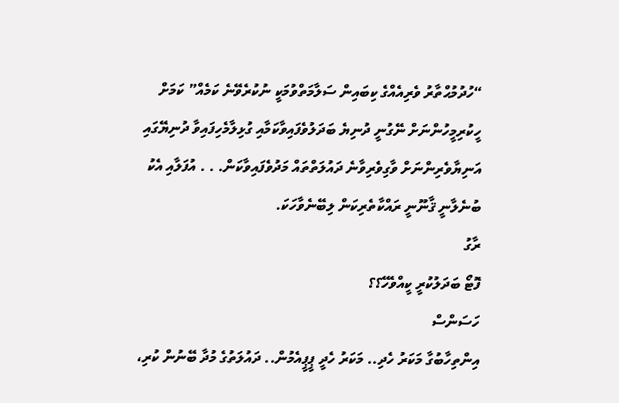“ހުދުމުޙްތާރު ވެރިއެއްގެ ކިބައިން ސަލާމަތްވުމަކީ ނުކުރެވޭނެ ކަމެއް” ކަމަށް ހީކުރިމީހުންނަށް ނޭގުނީ ދުނިޔެ ބަދަލުވެފައިވާކަމާއި ގުޅިލާމެހިފައިވާ ދުނިޔޭގައި އަނިޔާވެރިންނަށް ވާގިވެރިވާނެ ދައުލަތްތައް މަދުވެފައިވާކަން. . . އުފަލާއި އެކު ބުނެލާނީ ޤާނޫނީ ރައްކާތެރިކަން ލިބޭނެވާހަކަ.
ރާގު
ފޮޓޯ ބަދަލުކުރީ ކީއްވެހޭ؟؟
ހަސަންސް
އިންތިހާބުގާ މަކަރު ހެދި.. މަކަރު ހެދީ ޕީޕީއެމުން.. ދައުލަތުގެ މުދާ ބޭނުން ކުރި،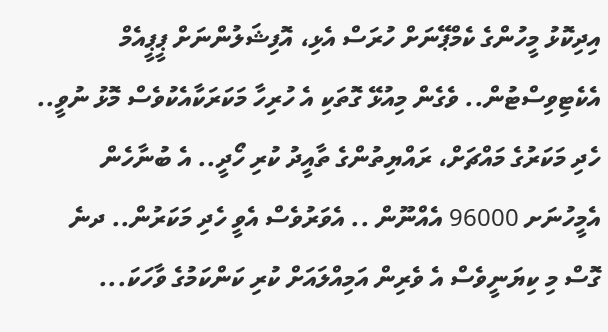އިދިކޮޅު މީހުންގެ ކެމްޕޭނަށް ހުރަސް އެޅި، އޮފިޝަލުންނަށް ޕީޕީއެމް އެކެޓިވިސްޓުން.. ވެގެން މިއުޅޭ ގޮތަކި އެ ހުރިހާ މަކަރަކާއެކުވެސް މޮޅު ނުވީ.. ހެދި މަކަރުގެ މައްޗަށް، ރައްޔިތުންގެ ތާއީދު ކުރި ހޯދީ.. އެ ބުނާހެން އެމީހުނަށ 96000 އެއްނޫން .. އެވަރުވެސް އެވީ ހެދި މަކަރުން.. ދނެ ގޮސް މި ކިޔަނީވެސް އެ ވެރިން އަމިއްލައަށް ކުރި ކަންކަމުގެ ވާހަކަ...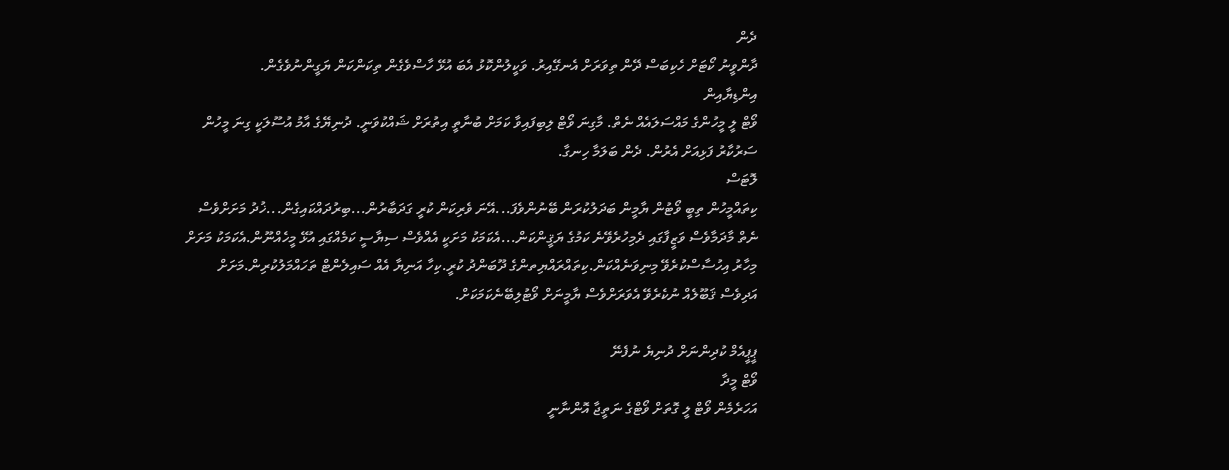ދެން
ދާންވީނު ކޯޓަށް ހެކިބަސް ދޭން ތިވަރަށް އެނގޭއިރު. ވަކީލުންކޮޅު އެބަ އުޅޭ ހާސްވެގެން ތިކަންކަން ޔަގީންނުވެގެން.
އިންޑިޔާއިން
ވޯޓް ލީ މީހުންގެ މައްސަލައެއް ނެތް. މާގިނަ ވޯޓް ލިބިފައިވާ ކަމަށް ބުނާތީ އިތުރަށް ޝައްކުވަނީ. ދުނިޔޭގެ އާމު އުސޫލަކީ ގިނަ މީހުން ސަރުކާރު ފަޅިއަށް އެރުން. ދެން ބަލަމާ ހިނގާ.
ލޮޓަސް
ކިތައްމީހުން ތިބީ ވޯޓުން ޔާމީން ބަދަލުކުރަން ބޭނުންވެފަ...އޭނަ ވެރިކަން ކުރީ ގަދަބާރުން...ބިރުދައްކައިގެން...ޚުދު މަށަށްވެސް ނެތް މާދަމާވެސް ވަޒީފާގައި ދެމިހުރެވޭނެ ކަމުގެ ޔަޤީންކަން...އެކަމަކު މަށަކީ އެއްވެސް ސިޔާސީ ކަމެއްގައި އުޅޭ މީހެއްނޫން.އެކަމަކު މަށަށް މިހާރު އިހުސާސްކުރެވޭ މިނިވަނެއްކަން.ކިތައްރައްޔިތންގެ ދޫބަންދު ކުރީ.ކިހާ އަނިޔާ އެއް ސައިލެންޓް ތަހައްމަލުކުރިން.މަށަށް އަދިވެސް ޤަބޫލެއް ނުކެރެވޭ އެވަރަށްވެސް ޔާމީނަށް ވޯޓުލިބޭނެކަމަކަށް.

ޕީޕީއެމް ކުދިންނަށް ދުނިޔެ ނުފެނޭ
ވޯޓް މީދާ
އަހަރެމެން ވޯޓް ލީ ގޮތަށް ވޯޓްގެ ނަތީޖާ އޮންނާނީ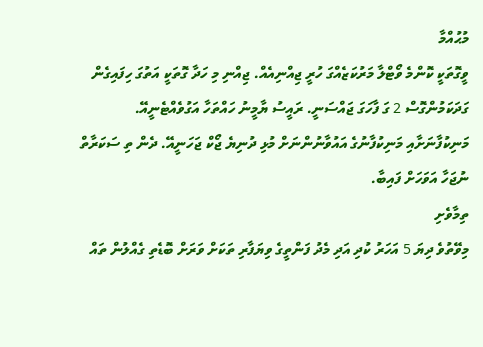މުޙުއްމާ
ވީގޮތަކީ ކޮންމެ ވޯޓްލާ މަރުކަޒެއްގަ ހުރީ ޖިއްނިއެއް. ޖިއްނި މި ހަދާ ގޮތަކީ އަތުގަ ހިފައިގެން ގަދަކަމުންގޮސް 2 ގަ ފާހަގަ ޖައްސަނީ. ރައީސު ޔާމީނު ހައްތަހާ އަގުވެއްޓެނީއޭ. މަނިކުފާނަށާއި މަނިކުފާނުގެ އައުވާނުންނަށް މުޅި ދުނިޔެ ޖޯކް ޖަހަނީއޭ. ދެން ތި ސަކަރާތް ނުޖަހާ އަވަހަށް ފައިބާ.
ތިމާވެށި
މިވޭތުވެ ދިޔަ 5 އަހަރު ކުދި އަދި މެދު ފަންތީގެ ވިޔަފާރި ތަކަށް ވަރަށް ބޮޑެތި ގެއްލުން ތައް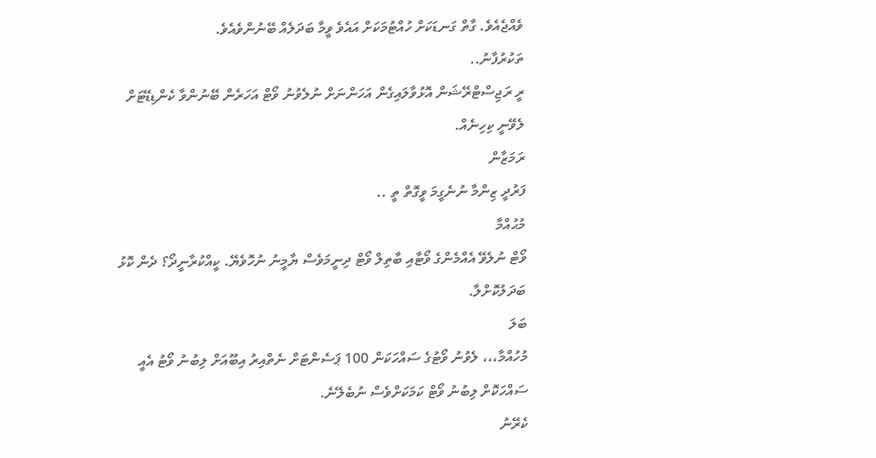ވެއްޖެއެވެ. ގާތް ގަނޑަކަށް ހުއްޓުމަކަށް އައެވެ ވީމާ ބަދަލެއް ބޭނުންވެއެވެ.
ތަކުރުފާނު..
ރީ ރަޖިސްޓްރޭޝަން އޮޅުވާލައިގެން އަހަންނަށް ނުލެވުނު ވޯޓް އަހަރެން ބޭނުންވާ ކެންޑިޑޭޓަށް ލެވޭނީ ކިހިނެއް.
ރަމަޒާން
ފަރުދީ ޒިންމާ ނުނެގީމަ ވީގޮތް ތީ ..
މުޙުއްމާ
ވޯޓް ނުލެވޭ އެއްމެންގެ ވޯޓާއި ބާތިލް ވޯޓް ދިނީމަވެސް ޔާމީނު ނުހޮވެޔޭ. ކީއްކުރާނީދޯ؟ ދެން ކޮޅު ބަދަލުކޮށްލާ.
ބަލަ
މުހުއްމާ،،، ލެވުނު ވޯޓުގެ ސައްހަކަން 100 ޕަސެންޓަށް ނެތްއިރު އިބޫއަށް ލިބުނު ވޯޓު އެއީ ސައްހަކޮށް ލިބުނު ވޯޓް ކަމަކަށްވެސް ނުބެލޭނެ.
ކެރޭނު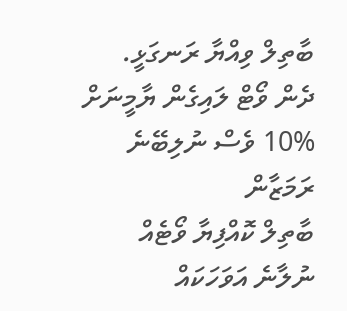ބާތިލް ވިއްޔާ ރަނގަޅީ. ދެން ވޯޓް ލައިގެން ޔާމީނަށް %10 ވެސް ނުލިބޭނެ
ރަމަޒާން
ބާތިލް ކޮއްފިޔާ ވޯޓެއް ނުލާނެ އަވަހަކައް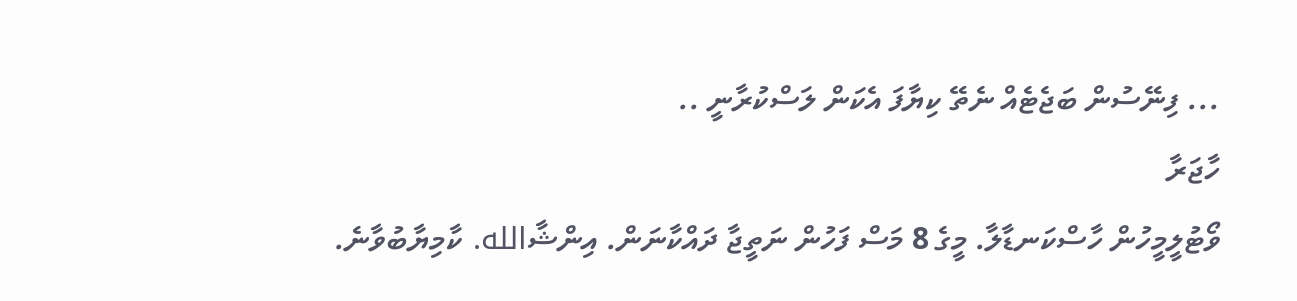... ފިނޭސުން ބަޖެޓެއް ނެތޭ ކިޔާފަ އެކަން ލަސްކުރާނީ ..
ހާޖަރާ
ވޯޓުލީމީހުން ހާސްކަނޑާލާ. މީގެ 8 މަސް ފަހުން ނަތީޖާ ދައްކާނަން. އިންޝާالله. ކާމިޔާބުވާނެ.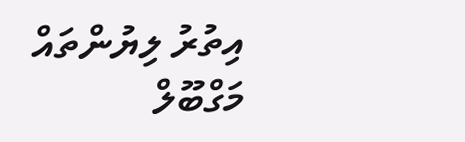އިތުރު ލިޔުންތައް
މަގްބޫލް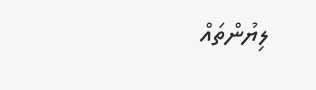ލިޔުންތައް